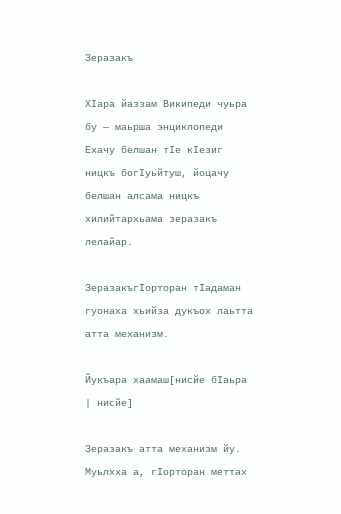Зеразакъ

ХӀара йаззам Википеди чуьра бу — маьрша энциклопеди
Ехачу белшан тӀе кӀезиг ницкъ богӀуьйтуш, йоцачу белшан алсама ницкъ хилийтархьама зеразакъ лелайар.

ЗеразакъгӀорторан тӀадаман гуонаха хьийза дукъох лаьтта атта механизм.

Йукъара хаамаш[нисйе бӀаьра | нисйе]

Зеразакъ атта механизм йу. Муьлхха а, гӀорторан меттах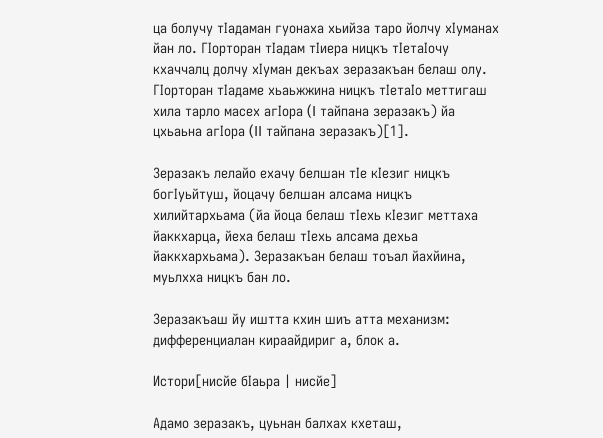ца болучу тӀадаман гуонаха хьийза таро йолчу хӀуманах йан ло. ГӀорторан тӀадам тӀиера ницкъ тӀетаӀочу кхаччалц долчу хӀуман декъах зеразакъан белаш олу. ГӀорторан тӀадаме хьаьжжина ницкъ тӀетаӀо меттигаш хила тарло масех агӀора (I тайпана зеразакъ) йа цхьаьна агӀора (II тайпана зеразакъ)[1].

Зеразакъ лелайо ехачу белшан тӀе кӀезиг ницкъ богӀуьйтуш, йоцачу белшан алсама ницкъ хилийтархьама (йа йоца белаш тӀехь кӀезиг меттаха йаккхарца, йеха белаш тӀехь алсама дехьа йаккхархьама). Зеразакъан белаш тоъал йахйина, муьлхха ницкъ бан ло.

Зеразакъаш йу иштта кхин шиъ атта механизм: дифференциалан кираайдириг а, блок а.

Истори[нисйе бӀаьра | нисйе]

Адамо зеразакъ, цуьнан балхах кхеташ,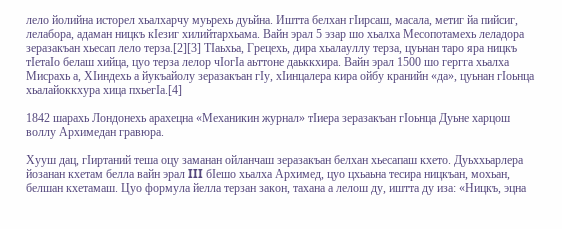лело йолийна исторел хьалхарчу муьрехь дуьйна. Иштта белхан гӀирсаш, масала, метиг йа пийсиг, лелабора, адаман ницкъ кӀезиг хилийтархьама. Вайн эрал 5 эзар шо хьалха Месопотамехь леладора зеразакъан хьесап лело терза.[2][3] ТӀаьхьа, Грецехь, дира хьалауллу терза, цуьнан таро яра ницкъ тӀетаӀо белаш хийца, цуо терза лелор чӀогӀа аьттоне даьккхира. Вайн эрал 1500 шо гергга хьалха Мисрахь а, ХӀиндехь а йукъайолу зеразакъан гӀу, хӀинцалера кира ойбу кранийн «да», цуьнан гӀоьнца хьалайоккхура хица пхьегӀа.[4]

1842 шарахь Лондонехь арахецна «Механикин журнал» тӀиера зеразакъан гӀоьнца Дуьне харцош воллу Архимедан гравюра.

Хууш дац, гӀиртаний теша оцу заманан ойланчаш зеразакъан белхан хьесапаш кхето. Дуьххьарлера йозанан кхетам белла вайн эрал III бӀешо хьалха Архимед, цуо цхьаьна тесира ницкъан, мохьан, белшан кхетамаш. Цуо формула йелла терзан закон, тахана а лелош ду, иштта ду иза: «Ницкъ, эцна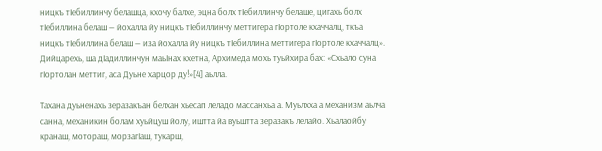ницкъ тӀебиллинчу белашца, кхочу балхе, эцна болх тӀебиллинчу белаше, цигахь болх тӀебиллина белаш — йохалла йу ницкъ тӀебиллинчу меттигера гӀортоле кхаччалц, ткъа ницкъ тӀебиллина белаш — иза йохалла йу ницкъ тӀебиллина меттигера гӀортоле кхаччалц». Дийцарехь, ша дӀадиллинчун маьӀнах кхетна, Архимеда мохь туьйхира бах: «Схьало суна гӀортолан меттиг, аса Дуьне харцор ду!»[4] аьлла.

Тахана дуьненахь зеразакъан белхан хьесап леладо массанхьа а. Муьлхха а механизм аьлча санна, механикин болам хуьйцуш йолу, иштта йа вуьштта зеразакъ лелайо. Хьалаойбу кранаш, мотораш, морзагӀаш, тукарш,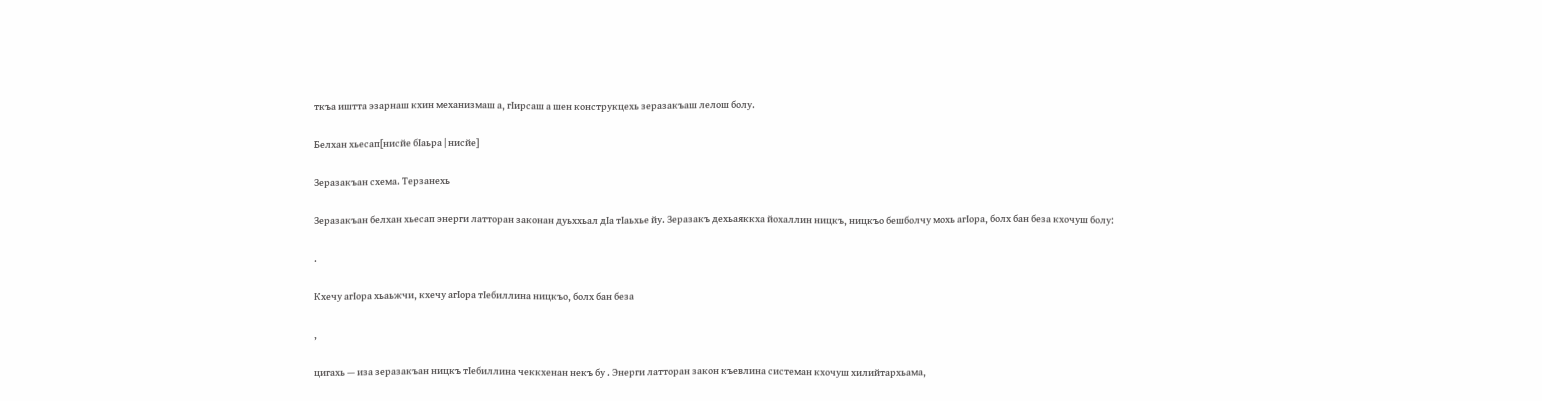ткъа иштта эзарнаш кхин механизмаш а, гӀирсаш а шен конструкцехь зеразакъаш лелош болу.

Белхан хьесап[нисйе бӀаьра | нисйе]

Зеразакъан схема. Терзанехь

Зеразакъан белхан хьесап энерги латторан законан дуьххьал дӀа тӀаьхье йу. Зеразакъ дехьаяккха йохаллин ницкъ, ницкъо бешболчу мохь агӀора, болх бан беза кхочуш болу:

.

Кхечу агӀора хьаьжчи, кхечу агӀора тӀебиллина ницкъо, болх бан беза

,

цигахь — иза зеразакъан ницкъ тӀебиллина чеккхенан некъ бу . Энерги латторан закон къевлина системан кхочуш хилийтархьама,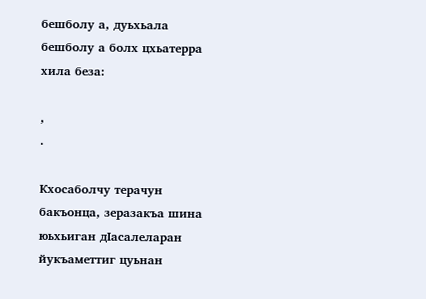бешболу а, дуьхьала бешболу а болх цхьатерра хила беза:

,
.

Кхосаболчу терачун бакъонца, зеразакъа шина юьхьиган дӀасалеларан йукъаметтиг цуьнан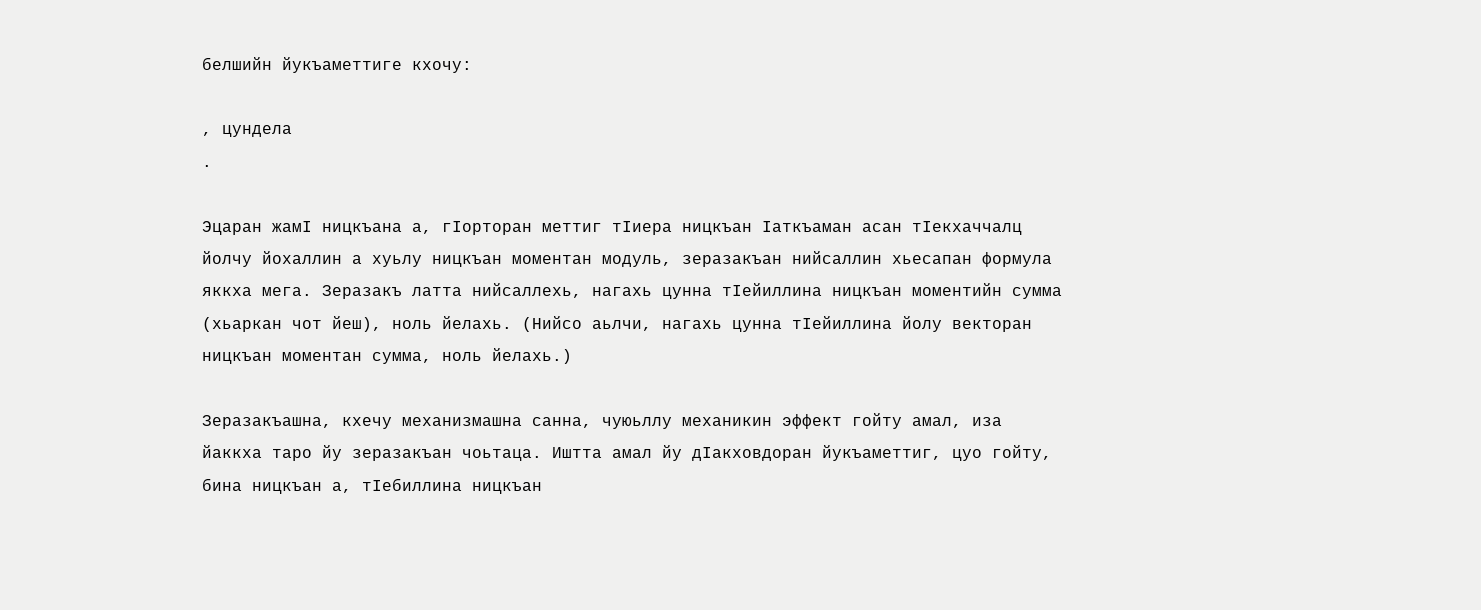белшийн йукъаметтиге кхочу:

, цундела
.

Эцаран жамӀ ницкъана а, гӀорторан меттиг тӀиера ницкъан Ӏаткъаман асан тӀекхаччалц йолчу йохаллин а хуьлу ницкъан моментан модуль, зеразакъан нийсаллин хьесапан формула яккха мега. Зеразакъ латта нийсаллехь, нагахь цунна тӀейиллина ницкъан моментийн сумма (хьаркан чот йеш), ноль йелахь. (Нийсо аьлчи, нагахь цунна тӀейиллина йолу векторан ницкъан моментан сумма, ноль йелахь.)

Зеразакъашна, кхечу механизмашна санна, чуюьллу механикин эффект гойту амал, иза йаккха таро йу зеразакъан чоьтаца. Иштта амал йу дӀакховдоран йукъаметтиг, цуо гойту, бина ницкъан а, тӀебиллина ницкъан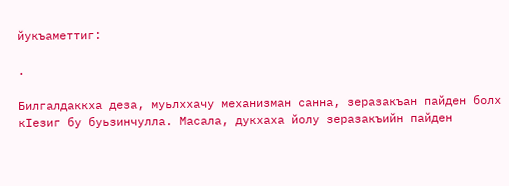йукъаметтиг:

.

Билгалдаккха деза, муьлххачу механизман санна, зеразакъан пайден болх кӀезиг бу буьзинчулла. Масала, дукхаха йолу зеразакъийн пайден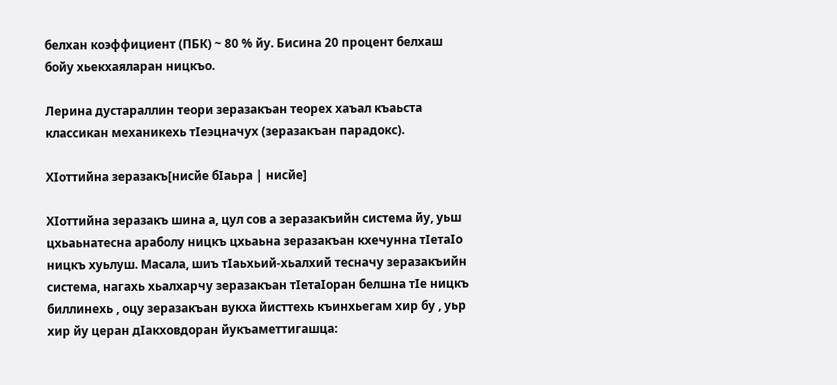белхан коэффициент (ПБК) ~ 80 % йу. Бисина 20 процент белхаш бойу хьекхаяларан ницкъо.

Лерина дустараллин теори зеразакъан теорех хаъал къаьста классикан механикехь тӀеэцначух (зеразакъан парадокс).

ХӀоттийна зеразакъ[нисйе бӀаьра | нисйе]

ХӀоттийна зеразакъ шина а, цул сов а зеразакъийн система йу, уьш цхьаьнатесна араболу ницкъ цхьаьна зеразакъан кхечунна тӀетаӀо ницкъ хуьлуш. Масала, шиъ тӀаьхьий-хьалхий тесначу зеразакъийн система, нагахь хьалхарчу зеразакъан тӀетаӀоран белшна тӀе ницкъ биллинехь , оцу зеразакъан вукха йисттехь къинхьегам хир бу , уьр хир йу церан дӀакховдоран йукъаметтигашца: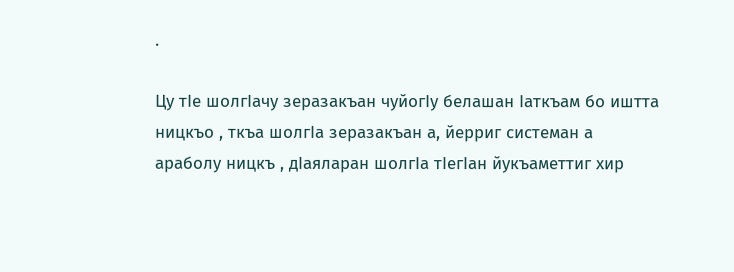.

Цу тӀе шолгӀачу зеразакъан чуйогӀу белашан Ӏаткъам бо иштта ницкъо , ткъа шолгӀа зеразакъан а, йерриг системан а араболу ницкъ , дӀаяларан шолгӀа тӀегӀан йукъаметтиг хир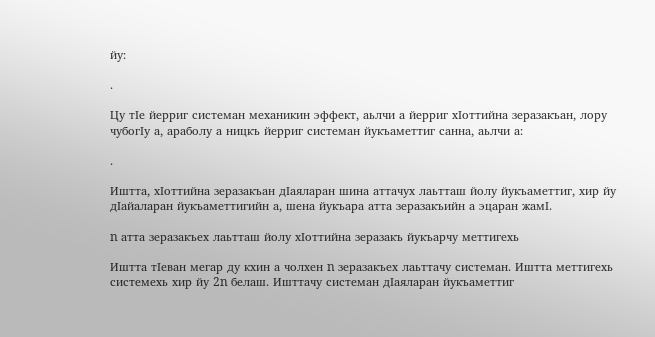йу:

.

Цу тӀе йерриг системан механикин эффект, аьлчи а йерриг хӀоттийна зеразакъан, лору чубогӀу а, араболу а ницкъ йерриг системан йукъаметтиг санна, аьлчи а:

.

Иштта, хӀоттийна зеразакъан дӀаяларан шина аттачух лаьтташ йолу йукъаметтиг, хир йу дӀайаларан йукъаметтигийн а, шена йукъара атта зеразакъийн а эцаран жамӀ.

n атта зеразакъех лаьтташ йолу хӀоттийна зеразакъ йукъарчу меттигехь

Иштта тӀеван мегар ду кхин а чолхен n зеразакъех лаьттачу системан. Иштта меттигехь системехь хир йу 2n белаш. Ишттачу системан дӀаяларан йукъаметтиг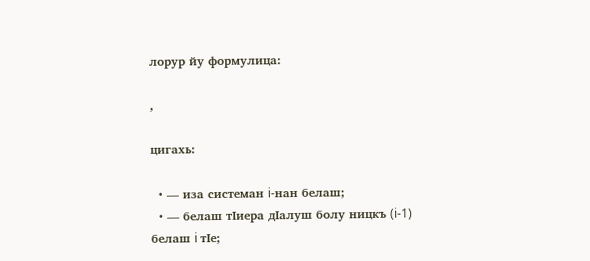лорур йу формулица:

,

цигахь:

  • — иза системан i-нан белаш;
  • — белаш тӀиера дӀалуш болу ницкъ (i-1) белаш i тӀе;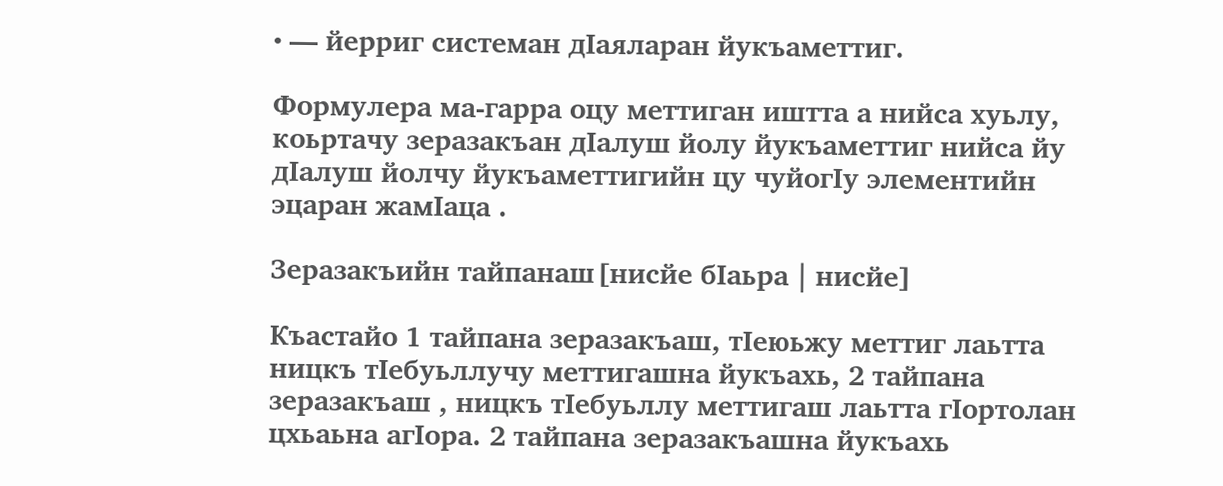• — йерриг системан дӀаяларан йукъаметтиг.

Формулера ма-гарра оцу меттиган иштта а нийса хуьлу, коьртачу зеразакъан дӀалуш йолу йукъаметтиг нийса йу дӀалуш йолчу йукъаметтигийн цу чуйогӀу элементийн эцаран жамӀаца .

Зеразакъийн тайпанаш[нисйе бӀаьра | нисйе]

Къастайо 1 тайпана зеразакъаш, тӀеюьжу меттиг лаьтта ницкъ тӀебуьллучу меттигашна йукъахь, 2 тайпана зеразакъаш , ницкъ тӀебуьллу меттигаш лаьтта гӀортолан цхьаьна агӀора. 2 тайпана зеразакъашна йукъахь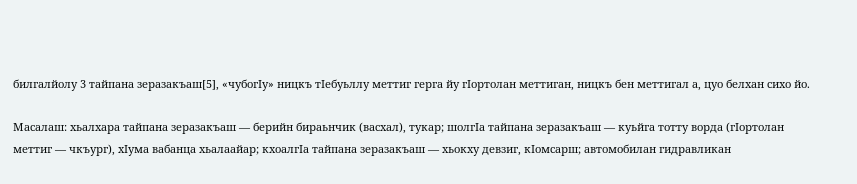билгалйолу 3 тайпана зеразакъаш[5], «чубогӀу» ницкъ тӀебуьллу меттиг герга йу гӀортолан меттиган, ницкъ бен меттигал а, цуо белхан сихо йо.

Масалаш: хьалхара тайпана зеразакъаш — берийн бираьнчик (васхал), тукар; шолгӀа тайпана зеразакъаш — куьйга тотту ворда (гӀортолан меттиг — чкъург), хӀума вабанца хьалаайар; кхоалгӀа тайпана зеразакъаш — хьокху девзиг, кӀомсарш; автомобилан гидравликан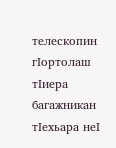телескопин гӀортолаш тӀиера багажникан тӀехьара неӀ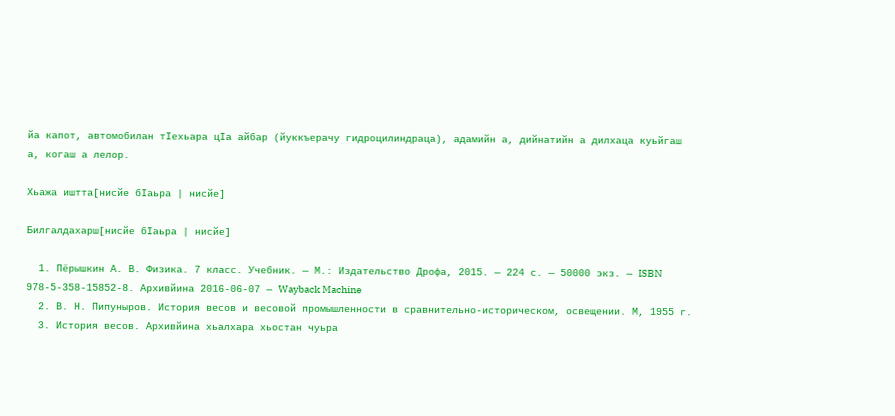йа капот, автомобилан тӀехьара цӀа айбар (йуккъерачу гидроцилиндраца), адамийн а, дийнатийн а дилхаца куьйгаш а, когаш а лелор.

Хьажа иштта[нисйе бӀаьра | нисйе]

Билгалдахарш[нисйе бӀаьра | нисйе]

  1. Пёрышкин А. В. Физика. 7 класс. Учебник. — М.: Издательство Дрофа, 2015. — 224 с. — 50000 экз. — ISBN 978-5-358-15852-8. Архивйина 2016-06-07 — Wayback Machine
  2. В. Н. Пипуныров. История весов и весовой промышленности в сравнительно-историческом, освещении. М, 1955 г.
  3. История весов. Архивйина хьалхара хьостан чуьра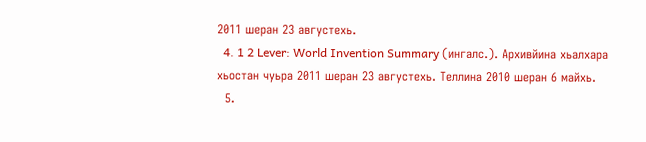2011 шеран 23 августехь.
  4. 1 2 Lever: World Invention Summary (ингалс.). Архивйина хьалхара хьостан чуьра 2011 шеран 23 августехь. Теллина 2010 шеран 6 майхь.
  5.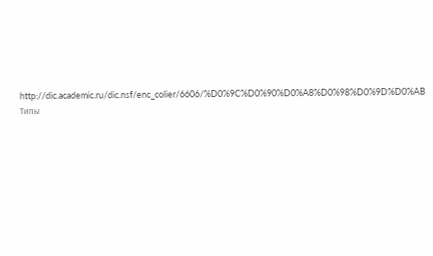http://dic.academic.ru/dic.nsf/enc_colier/6606/%D0%9C%D0%90%D0%A8%D0%98%D0%9D%D0%AB Типы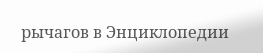рычагов в Энциклопедии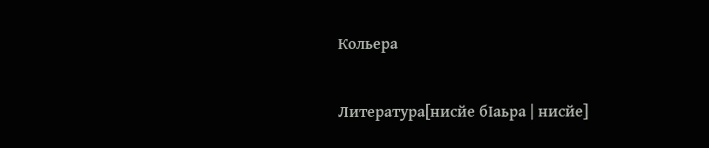Кольера

Литература[нисйе бӀаьра | нисйе]